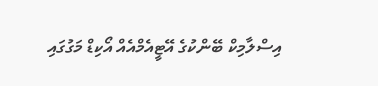އިސްލާމިކް ބޭންކުގެ އޭޓީއެމްއެއް އޯކިޑް މަގުގައި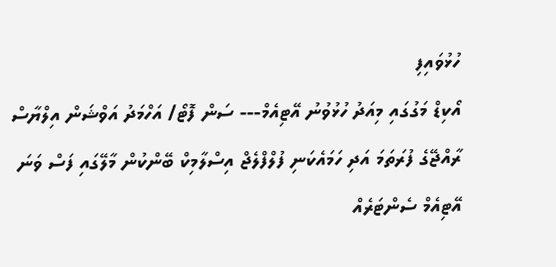ހުޅުވައިފި
އޯކިޑް މަގުގައި މިއަދު ހުޅުވުނު އޭޓިއެމް--- ސަން ފޮޓޯ/ އަހްމަދު އަވްޝަން އިލްޔާސް
ރާއްޖޭގެ ފުރަތަމަ އަދި ހަމައެކަނި ފުލްފްލެޖް އިސްލާމިކް ބޭންކުން މާލޭގައި ފަސް ވަނަ އޭޓިއެމް ސެންޓަރެއް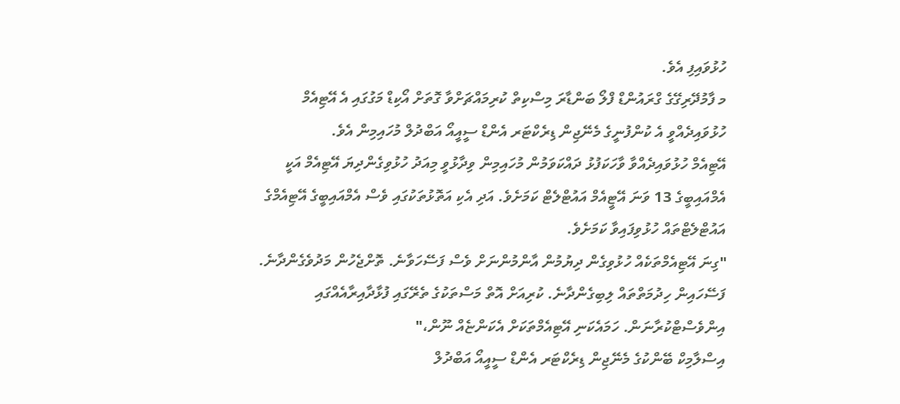ހުޅުވައިފި އެވެ.
މ ފާމުދޭރިގޭގެ ގްރައުންޑް ފްލޯ ބަންޑާރަ މިސްކިތް ކުރިމައްޗަށްވާ ގޮތަށް އޯކިޑް މަގުގައި އެ އޭޓިއެމް ހުޅުވައިދެއްވީ އެ ކުންފުނީގެ މެނޭޖިން ޑިރެކްޓަރ އެންޑް ސީއީއޯ އަބްދުލް މުހައިމިން އެވެ.
އޭޓިއެމް ހުޅުވައިދެއްވާ ވާހަކަފުޅު ދައްކަވަމުން މުހައިމިން ވިދާޅުވީ މިއަދު ހުޅުވިގެންދިޔަ އޭޓިއެމް އަކީ އެމްއައިބީގެ 13 ވަނަ އޭޓީއެމް އައުޓްލެޓް ކަމަށެވެ. އަދި އެކި އަތޮޅުތަކުގައި ވެސް އެމްއައިބީގެ އޭޓިއެމްގެ އައުޓްލެޓްތައް ހުޅުވިފައިވާ ކަމަށެވެ.
"ގިނަ އޭޓިއެމްތަކެއް ހުޅުވިގެން ދިޔުމުން އާންމުންނަށް ވެސް ފަސޭހަވާނެ. ތޮށްޖެހުން މަދުވެގެންދާނެ. ފަސޭހައިން ހިދުމަތްތައް ލިބިގެންދާނެ. ކުރިއަށް އޮތް މަސްތަކުގެ ތެރޭގައި ފުޅާދާއިރާއެއްގައި އިންވެސްޓްކުރާނަން. ހަމައެކަނި އޭޓިއެމްތަކަށް އެކަންޏެއް ނޫން،"
އިސްލާމިކް ބޭންކުގެ މެނޭޖިން ޑިރެކްޓަރ އެންޑް ސީއީއޯ އަބްދުލް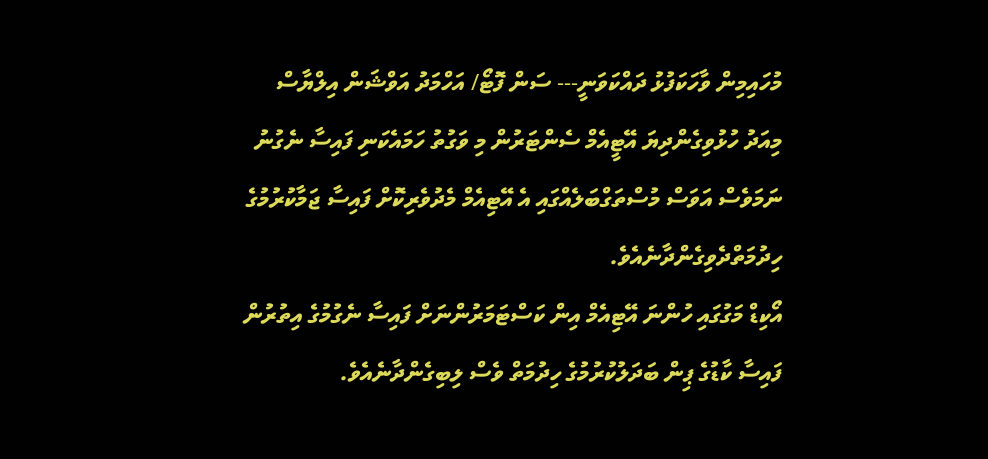މުހައިމިން ވާހަކަފުޅު ދައްކަވަނީ--- ސަން ފޮޓޯ/ އަހްމަދު އަވްޝަން އިލްޔާސް
މިއަދު ހުޅުވިގެންދިޔަ އޭޓީއެމް ސެންޓަރުން މި ވަގުތު ހަމައެކަނި ފައިސާ ނެގުނު ނަމަވެސް އަވަސް މުސްތަގްބަލެއްގައި އެ އޭޓިއެމް މެދުވެރިކޮށް ފައިސާ ޖަމާކުރުމުގެ ހިދުމަތްދެވިގެންދާނެއެވެ.
އޯކިޑް މަގުގައި ހުންނަ އޭޓިއެމް އިން ކަސްޓަމަރުންނަށް ފައިސާ ނެގުމުގެ އިތުރުން ފައިސާ ކާޑުގެ ޕިން ބަދަލުކުރުމުގެ ހިދުމަތް ވެސް ލިބިގެންދާނެއެވެ.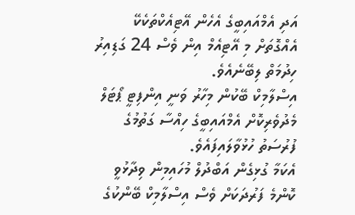އަދި އެމްއައިބީގެ އެހެން އޭޓިއެކްތަކެކޭ އެއްގޮތަށް މި އޭޓިއެމް އިން ވެސް 24 ގަޑިއިރު ހިދުމަތް ލިބޭނެއެވެ.
އިސްލާމިކް ބޭކުން މިހާރު ވަނީ އިންފިޓީ ޕޯޓަލް މެދުވެރިކޮށް އެމްއައިބީގެ ހިއްސާ ގަތުމުގެ ފުރުސަތު ހުޅުވާލައިފައެވެ.
އެކަމާ ގުޅިގެން އަބްދުލް މުހައިމިން ވިދާޅުވީ ކޮންމެ ފަރުދަކަށް ވެސް އިސްލާމިކް ބޭންކުގެ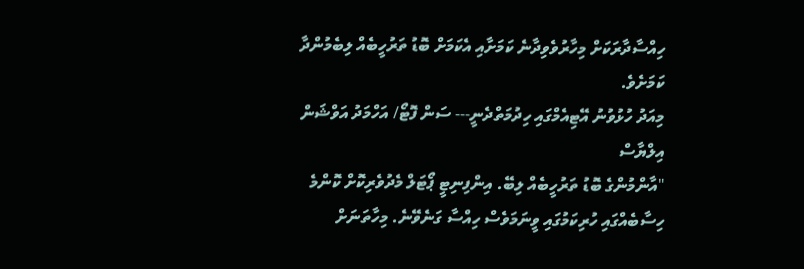ހިއްސާދާރަކަށް މިހާރުވެވިދާނެ ކަމަށާއި އެކަމަށް ބޮޑު ތަރުހީބެއް ލިބެމުންދާ ކަމަށެވެ.
މިއަދު ހުޅުވުނު އޭޓިއެމްގައި ހިދުމަތްދެނީ--- ސަން ފޮޓޯ/ އަހްމަދު އަވްޝަން އިލްޔާސް
"އާންމުންގެ ބޮޑު ތަރުހީބެއް ލިބޭ. އިންފިނިޓީ ޕޯޓަލް މެދުވެރިކޮށް ކޮންމެ ހިސާބެއްގައި ހުރިކަމުގައި ވީނަމަވެސް ހިއްސާ ގަނެވޭނެ. މިހާތަނަށް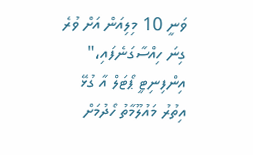ވަނީ 10 މިލިއަން އަށް ވުރެ ގިނަ ހިއްސާގަނެފައި،"
އިންފިނިޓީ ޕޯޓަލް އާ ގުޅޭ އިތުރު މައުލޫމާތު ހޯދުމަށް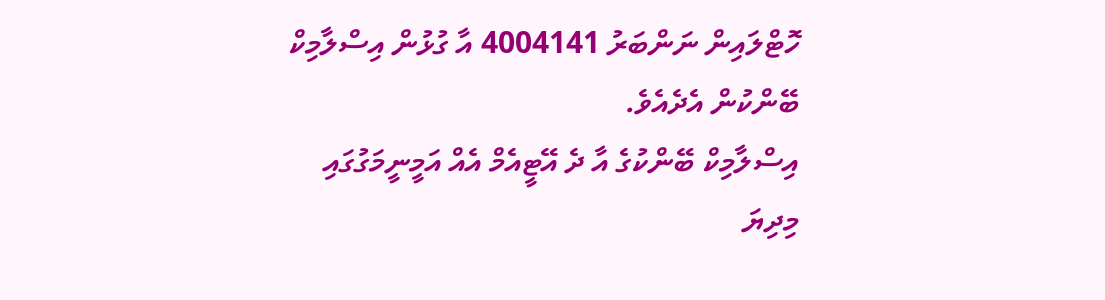ހޮޓްލައިން ނަންބަރު 4004141 އާ ގުޅުން އިސްލާމިކް ބޭންކުން އެދެއެވެ.
އިސްލާމިކް ބޭންކުގެ އާ ދެ އޭޓީއެމް އެއް އަމީނީމަގުގައި މިދިޔަ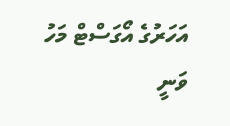އަހަރުގެ އޯގަސްޓް މަހު ވަނީ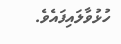ހުޅުވާލައިފައެވެ.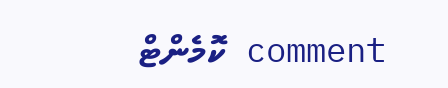comment ކޮމެންޓް